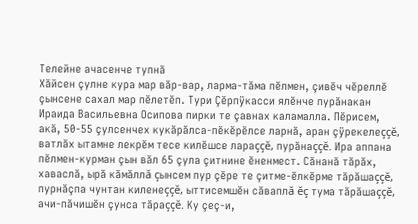Телейне ачасенче тупнă
Хăйсен çулне кура мар вăр-вар, ларма-тăма пĕлмен, çивĕч чĕреллĕ çынсене сахал мар пĕлетĕп. Тури Çĕрпÿкасси ялĕнче пурăнакан Ираида Васильевна Осипова пирки те çавнах каламалла. Пĕрисем, акă, 50-55 çулсенчех кукăрăлса-пĕкĕрĕлсе ларнă, аран çÿрекелеççĕ, ватлăх ытамне лекрĕм тесе килĕшсе лараççĕ, пурăнаççĕ. Ира аппана пĕлмен-курман çын вăл 65 çула çитнине ĕненмест. Сăнанă тăрăх, хаваслă, ырă кăмăллă çынсем пур çĕре те çитме-ĕлкĕрме тăрăшаççĕ, пурнăçпа чунтан киленеççĕ, ыттисемшĕн сăваплă ĕç тума тăрăшаççĕ, ачи-пăчишĕн çунса тăраççĕ. Ку çеç-и,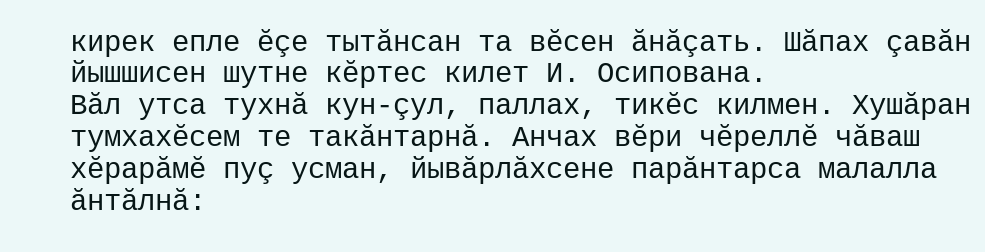кирек епле ĕçе тытăнсан та вĕсен ăнăçать. Шăпах çавăн йышшисен шутне кĕртес килет И. Осипована.
Вăл утса тухнă кун-çул, паллах, тикĕс килмен. Хушăран тумхахĕсем те такăнтарнă. Анчах вĕри чĕреллĕ чăваш хĕрарăмĕ пуç усман, йывăрлăхсене парăнтарса малалла ăнтăлнă: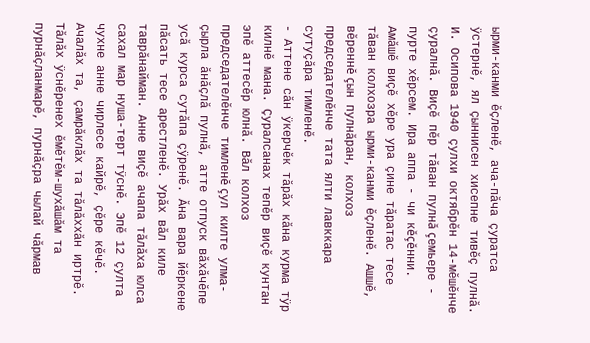ырми-канми ĕçленĕ, ача-пăча çуратса ÿстернĕ, ял çыннисен хисепне тивĕç пулнă.
И. Осипова 1940 çулхи октябрĕн 14-мĕшĕнче çуралнă. Виçĕ пĕр тăван пулнă çемьере - пурте хĕрсем. Ира аппа - чи кĕçĕнни.
Амăшĕ виçĕ хĕре ура çине тăратас тесе тăван колхозра ырми-канми ĕçленĕ. Ашшĕ, вĕреннĕ çын пулнăран, колхоз председателĕнче тата ялти лавккара сутуçăра тимленĕ.
- Аттене сăн ÿкерчĕк тăрăх кăна курма тÿр килнĕ мана. Çуралсанах тепĕр виçĕ кунтан эпĕ аттесĕр юлнă. Вăл колхоз председателĕнче тимленĕ çул килте улма-çырла ăнăçлă пулнă, атте отпуск вăхăчĕпе усă курса сутăпа çÿренĕ. Ăна вара йĕркене пăсать тесе арестленĕ. Урăх вăл киле таврăнайман. Анне виçĕ ачапа тăлăха юлса сахал мар нуша-терт тÿснĕ. Эпĕ 12 çулта чухне анне чирлесе кайрĕ, çĕре кĕчĕ. Ачалăх та, çамрăклăх та тăлăххăн иртрĕ. Тăлăх ÿснĕренех ĕмĕтĕм-шухăшăм та пурнăçланмарĕ, пурнăçра чылай чăрмав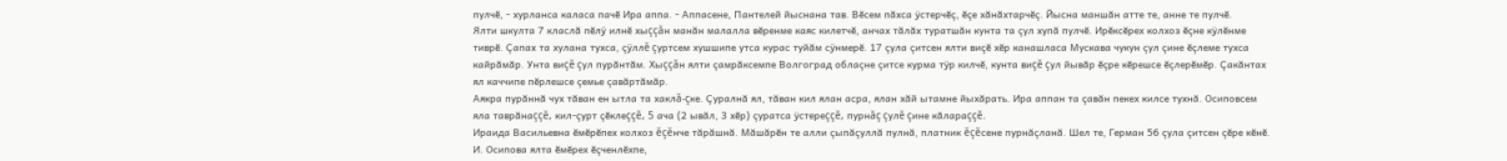пулчĕ, - хурланса каласа пачĕ Ира аппа. - Аппасене, Пантелей йыснана тав. Вĕсем пăхса ÿстерчĕç, ĕçе хăнăхтарчĕç. Йысна маншăн атте те, анне те пулчĕ.
Ялти шкулта 7 класлă пĕлÿ илнĕ хыççăн манăн малалла вĕренме каяс килетчĕ, анчах тăлăх туратшăн кунта та çул хупă пулчĕ. Ирĕксĕрех колхоз ĕçне кÿлĕнме тиврĕ. Çапах та хулана тухса, çÿллĕ çуртсем хушшипе утса курас туйăм сÿнмерĕ. 17 çула çитсен ялти виçĕ хĕр канашласа Мускава чукун çул çине ĕçлеме тухса кайрăмăр. Унта виçĕ çул пурăнтăм. Хыççăн ялти çамрăксемпе Волгоград облаçне çитсе курма тÿр килчĕ, кунта виçĕ çул йывăр ĕçре кĕрешсе ĕçлерĕмĕр. Çакăнтах ял каччипе пĕрлешсе çемье çавăртăмăр.
Аякра пурăннă чух тăван ен ытла та хаклă-çке. Çуралнă ял, тăван кил ялан асра, ялан хăй ытамне йыхăрать. Ира аппан та çавăн пекех килсе тухнă. Осиповсем яла таврăнаççĕ, кил-çурт çĕклеççĕ, 5 ача (2 ывăл, 3 хĕр) çуратса ÿстереççĕ, пурнăç çулĕ çине кăлараççĕ.
Ираида Васильевна ĕмĕрĕпех колхоз ĕçĕнче тăрăшнă. Мăшăрĕн те алли çыпăçуллă пулнă, платник ĕçĕсене пурнăçланă. Шел те, Герман 56 çула çитсен çĕре кĕнĕ.
И. Осипова ялта ĕмĕрех ĕçченлĕхпе,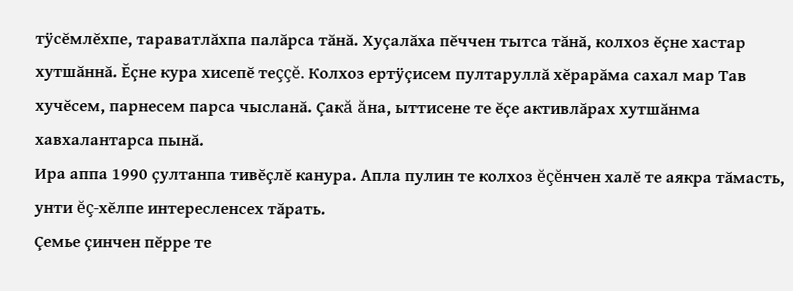тÿсĕмлĕхпе, тараватлăхпа палăрса тăнă. Хуçалăха пĕччен тытса тăнă, колхоз ĕçне хастар хутшăннă. Ĕçне кура хисепĕ теççĕ. Колхоз ертÿçисем пултаруллă хĕрарăма сахал мар Тав хучĕсем, парнесем парса чысланă. Çакă ăна, ыттисене те ĕçе активлăрах хутшăнма хавхалантарса пынă.
Ира аппа 1990 çултанпа тивĕçлĕ канура. Апла пулин те колхоз ĕçĕнчен халĕ те аякра тăмасть, унти ĕç-хĕлпе интересленсех тăрать.
Çемье çинчен пĕрре те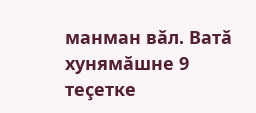манман вăл. Ватă хунямăшне 9 теçетке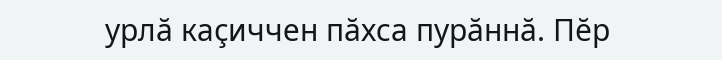урлă каçиччен пăхса пурăннă. Пĕр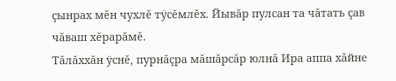çынрах мĕн чухлĕ тÿсĕмлĕх. Йывăр пулсан та чăтать çав чăваш хĕрарăмĕ.
Тăлăххăн ÿснĕ, пурнăçра мăшăрсăр юлнă Ира аппа хăйне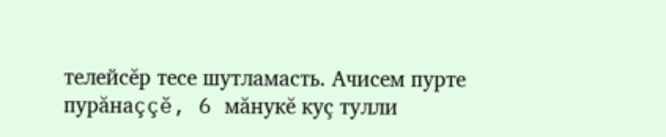телейсĕр тесе шутламасть. Ачисем пурте пурăнаççĕ, 6 мăнукĕ куç тулли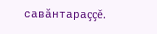савăнтараççĕ.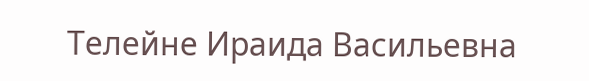Телейне Ираида Васильевна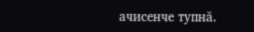ачисенче тупнă.